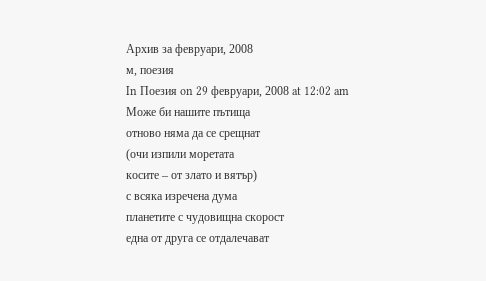Архив за февруари, 2008
м, поезия
In Поезия on 29 февруари, 2008 at 12:02 am
Може би нашите пътища
отново няма да се срещнат
(очи изпили моретата
косите – от злато и вятър)
с всяка изречена дума
планетите с чудовищна скорост
една от друга се отдалечават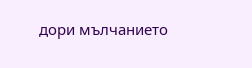дори мълчанието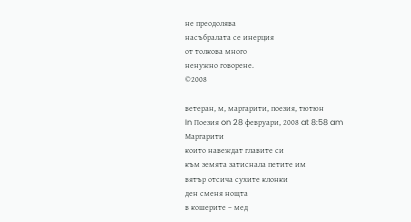не преодолява
насъбралата се инерция
от толкова много
ненужно говорене.
©2008

ветеран, м, маргарити, поезия, тютюн
In Поезия on 28 февруари, 2008 at 8:58 am
Маргарити
които навеждат главите си
към земята затиснала петите им
вятър отсича сухите клонки
ден сменя нощта
в кошерите – мед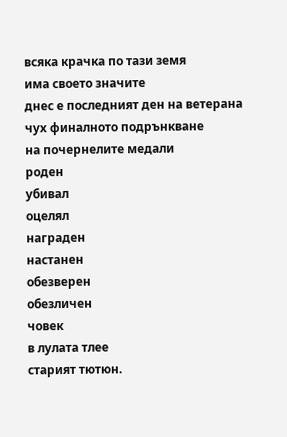всяка крачка по тази земя
има своето значите
днес е последният ден на ветерана
чух финалното подрънкване
на почернелите медали
роден
убивал
оцелял
награден
настанен
обезверен
обезличен
човек
в лулата тлее
старият тютюн.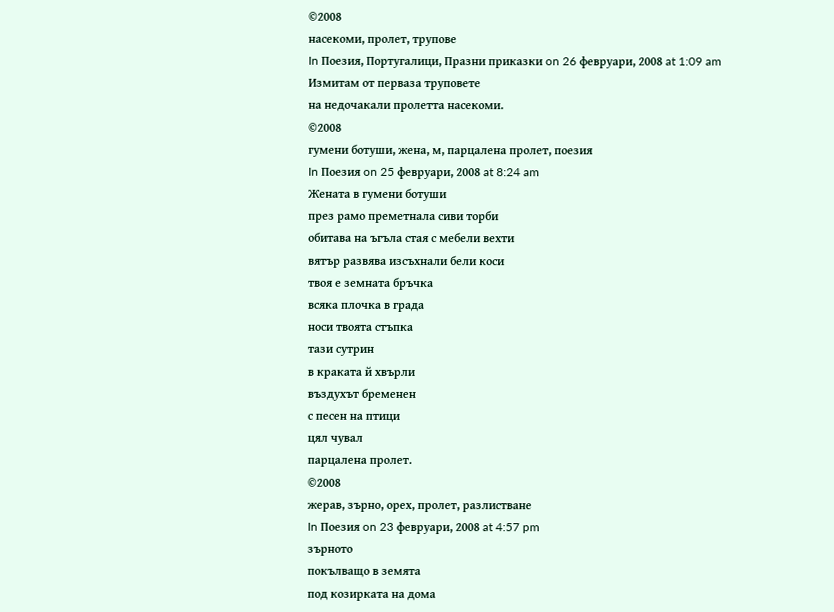©2008
насекоми, пролет, трупове
In Поезия, Португалици, Празни приказки on 26 февруари, 2008 at 1:09 am
Измитам от перваза труповете
на недочакали пролетта насекоми.
©2008
гумени ботуши, жена, м, парцалена пролет, поезия
In Поезия on 25 февруари, 2008 at 8:24 am
Жената в гумени ботуши
през рамо преметнала сиви торби
обитава на ъгъла стая с мебели вехти
вятър развява изсъхнали бели коси
твоя е земната бръчка
всяка плочка в града
носи твоята стъпка
тази сутрин
в краката й хвърли
въздухът бременен
с песен на птици
цял чувал
парцалена пролет.
©2008
жерав, зърно, орех, пролет, разлистване
In Поезия on 23 февруари, 2008 at 4:57 pm
зърното
покълващо в земята
под козирката на дома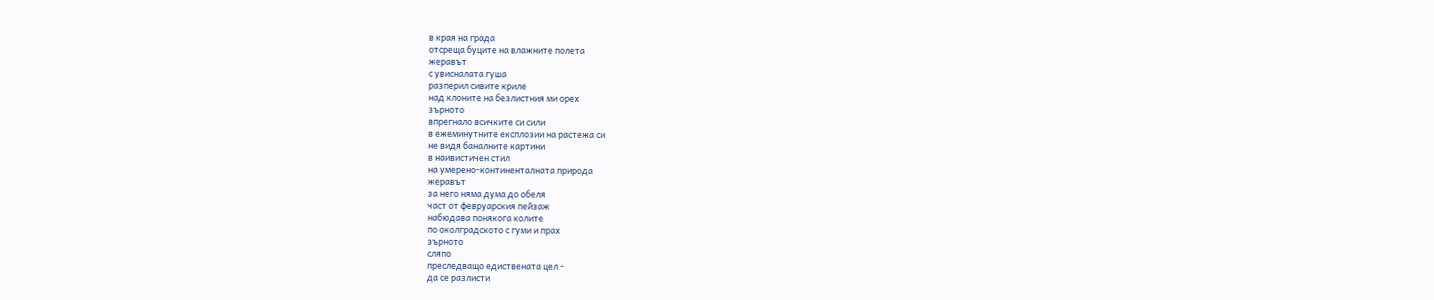в края на града
отсреща буците на влажните полета
жеравът
с увисналата гуша
разперил сивите криле
над клоните на безлистния ми орех
зърното
впрегнало всичките си сили
в ежеминутните експлозии на растежа си
не видя баналните картини
в наивистичен стил
на умерено-континенталната природа
жеравът
за него няма дума до обеля
част от февруарския пейзаж
набюдава понякога колите
по околградското с гуми и прах
зърното
сляпо
преследващо едиствената цел -
да се разлисти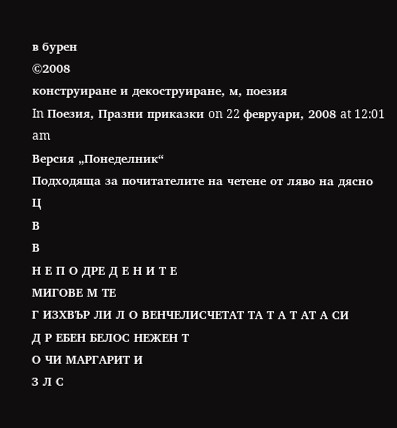в бурен
©2008
конструиране и декоструиране, м, поезия
In Поезия, Празни приказки on 22 февруари, 2008 at 12:01 am
Версия „Понеделник“
Подходяща за почитателите на четене от ляво на дясно
Ц
В
В
Н Е П О ДРЕ Д Е Н И Т Е
МИГОВЕ М ТЕ
Г ИЗХВЪР ЛИ Л О ВЕНЧЕЛИСЧЕТАТ ТА Т А Т АТ А СИ
Д Р ЕБЕН БЕЛОС НЕЖЕН Т
О ЧИ МАРГАРИТ И
З Л С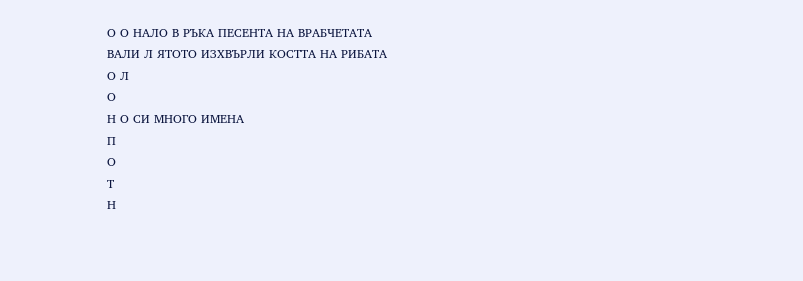О О НАЛО В РЪКА ПЕСЕНТА НА ВРАБЧЕТАТА
ВАЛИ Л ЯТОТО ИЗХВЪРЛИ КОСТТА НА РИБАТА
О Л
О
Н О СИ МНОГО ИМЕНА
П
О
Т
Н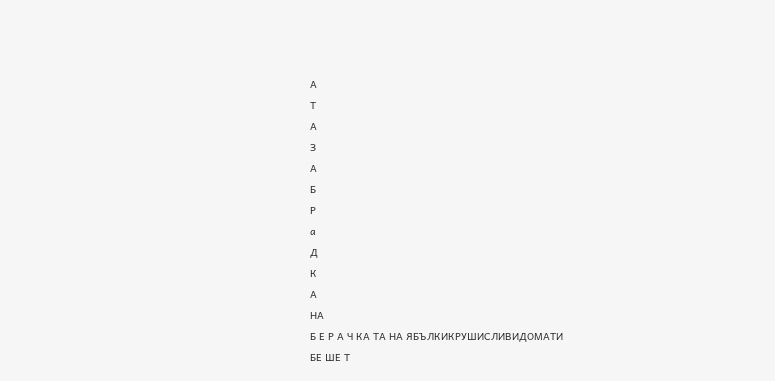А
Т
А
З
А
Б
Р
а
Д
К
А
НА
Б Е Р А Ч КА ТА НА ЯБЪЛКИКРУШИСЛИВИДОМАТИ
БЕ ШЕ Т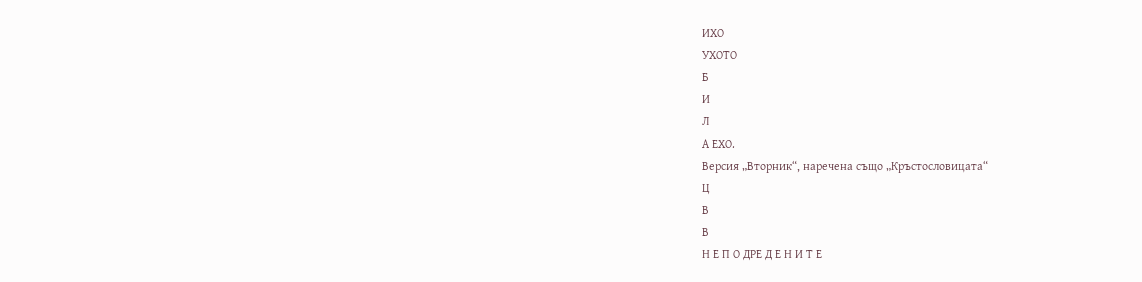ИХО
УХОТО
Б
И
Л
А ЕХО.
Версия „Вторник“, наречена също „Кръстословицата“
Ц
В
В
Н Е П О ДРЕ Д Е Н И Т Е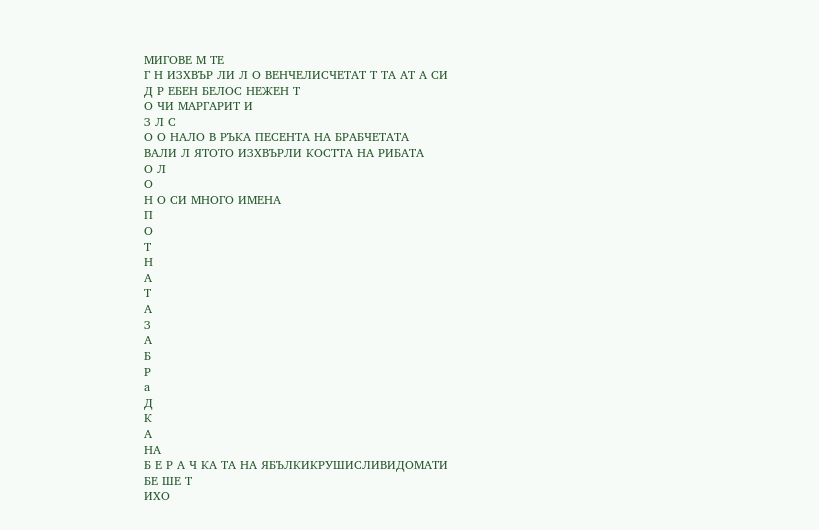МИГОВЕ М ТЕ
Г Н ИЗХВЪР ЛИ Л О ВЕНЧЕЛИСЧЕТАТ Т ТА АТ А СИ
Д Р ЕБЕН БЕЛОС НЕЖЕН Т
О ЧИ МАРГАРИТ И
З Л С
О О НАЛО В РЪКА ПЕСЕНТА НА БРАБЧЕТАТА
ВАЛИ Л ЯТОТО ИЗХВЪРЛИ КОСТТА НА РИБАТА
О Л
О
Н О СИ МНОГО ИМЕНА
П
О
Т
Н
А
Т
А
З
А
Б
Р
а
Д
К
А
НА
Б Е Р А Ч КА ТА НА ЯБЪЛКИКРУШИСЛИВИДОМАТИ
БЕ ШЕ Т
ИХО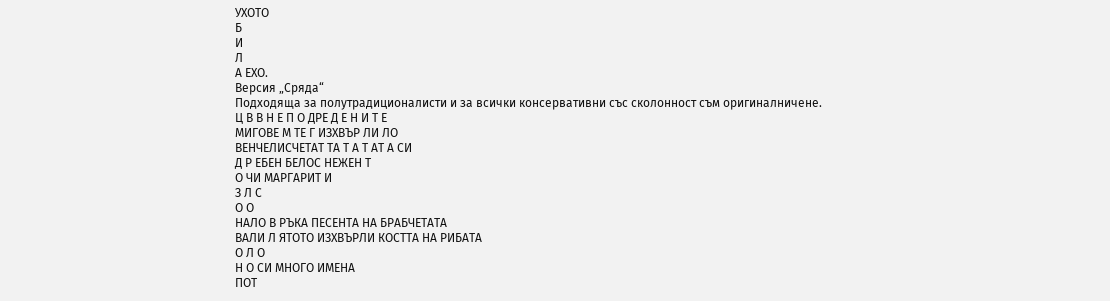УХОТО
Б
И
Л
А ЕХО.
Версия „Сряда“
Подходяща за полутрадиционалисти и за всички консервативни със сколонност съм оригиналничене.
Ц В В Н Е П О ДРЕ Д Е Н И Т Е
МИГОВЕ М ТЕ Г ИЗХВЪР ЛИ ЛО
ВЕНЧЕЛИСЧЕТАТ ТА Т А Т АТ А СИ
Д Р ЕБЕН БЕЛОС НЕЖЕН Т
О ЧИ МАРГАРИТ И
З Л С
О О
НАЛО В РЪКА ПЕСЕНТА НА БРАБЧЕТАТА
ВАЛИ Л ЯТОТО ИЗХВЪРЛИ КОСТТА НА РИБАТА
О Л О
Н О СИ МНОГО ИМЕНА
ПОТ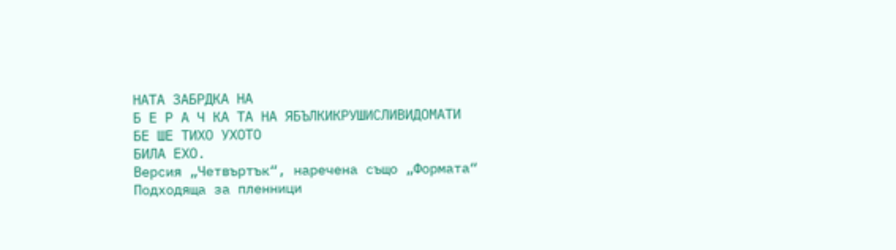НАТА ЗАБРДКА НА
Б Е Р А Ч КА ТА НА ЯБЪЛКИКРУШИСЛИВИДОМАТИ
БЕ ШЕ ТИХО УХОТО
БИЛА ЕХО.
Версия „Четвъртък“, наречена също „Формата“
Подходяща за пленници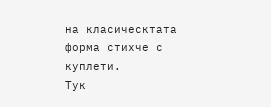на класическтата форма стихче с куплети.
Тук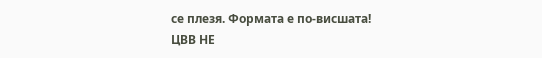се плезя. Формата е по-висшата!
ЦВВ НЕ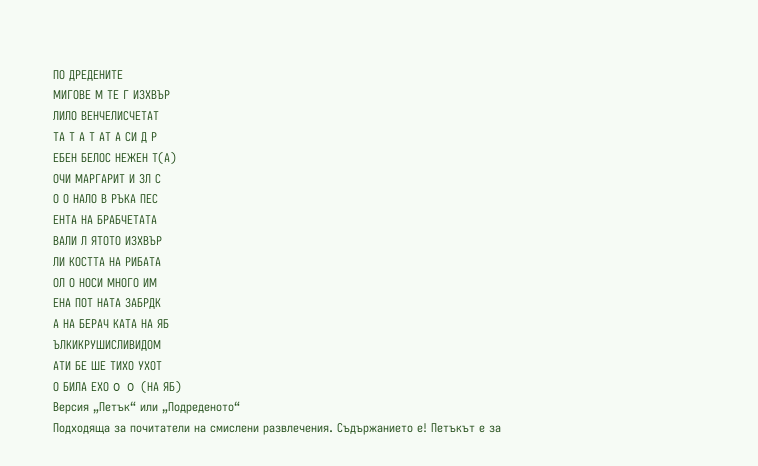ПО ДРЕДЕНИТЕ
МИГОВЕ М ТЕ Г ИЗХВЪР
ЛИЛО ВЕНЧЕЛИСЧЕТАТ
ТА Т А Т АТ А СИ Д Р
ЕБЕН БЕЛОС НЕЖЕН Т(А)
ОЧИ МАРГАРИТ И ЗЛ С
О О НАЛО В РЪКА ПЕС
ЕНТА НА БРАБЧЕТАТА
ВАЛИ Л ЯТОТО ИЗХВЪР
ЛИ КОСТТА НА РИБАТА
ОЛ О НОСИ МНОГО ИМ
ЕНА ПОТ НАТА ЗАБРДК
А НА БЕРАЧ КАТА НА ЯБ
ЪЛКИКРУШИСЛИВИДОМ
АТИ БЕ ШЕ ТИХО УХОТ
О БИЛА ЕХО O O (НА ЯБ)
Версия „Петък“ или „Подреденото“
Подходяща за почитатели на смислени развлечения. Съдържанието е! Петъкът е за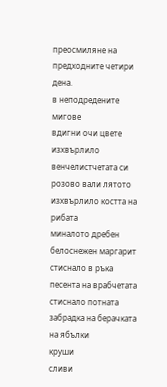преосмиляне на предходните четири дена.
в неподредените мигове
вдигни очи цвете
изхвърлило венчелистчетата си
розово вали лятото
изхвърлило костта на рибата
миналото дребен белоснежен маргарит
стиснало в ръка песента на врабчетата
стиснало потната забрадка на берачката
на ябълки
круши
сливи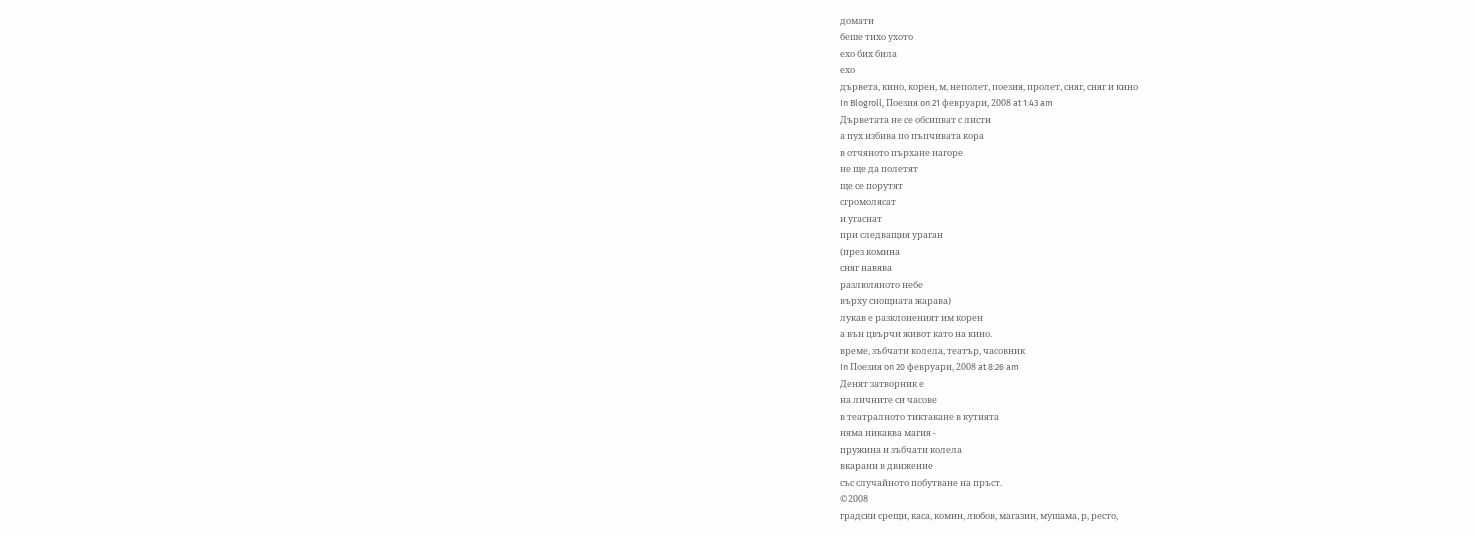домати
беше тихо ухото
ехо бих била
ехо
дървета, кино, корен, м, неполет, поезия, пролет, сняг, сняг и кино
In Blogroll, Поезия on 21 февруари, 2008 at 1:43 am
Дърветата не се обсипват с листи
а пух избива по пъпчивата кора
в отчяното пърхане нагоре
не ще да полетят
ще се порутят
сгромолясат
и угаснат
при следващия ураган
(през комина
сняг навява
разлюляното небе
върху снощната жарава)
лукав е разклоненият им корен
а вън цвърчи живот като на кино.
време, зъбчати колела, театър, часовник
In Поезия on 20 февруари, 2008 at 8:26 am
Денят затворник е
на личните си часове
в театралното тиктакане в кутията
няма никаква магия -
пружина и зъбчати колела
вкарани в движение
със случайното побутване на пръст.
©2008
градски срещи, каса, комин, любов, магазин, мушама, р, ресто,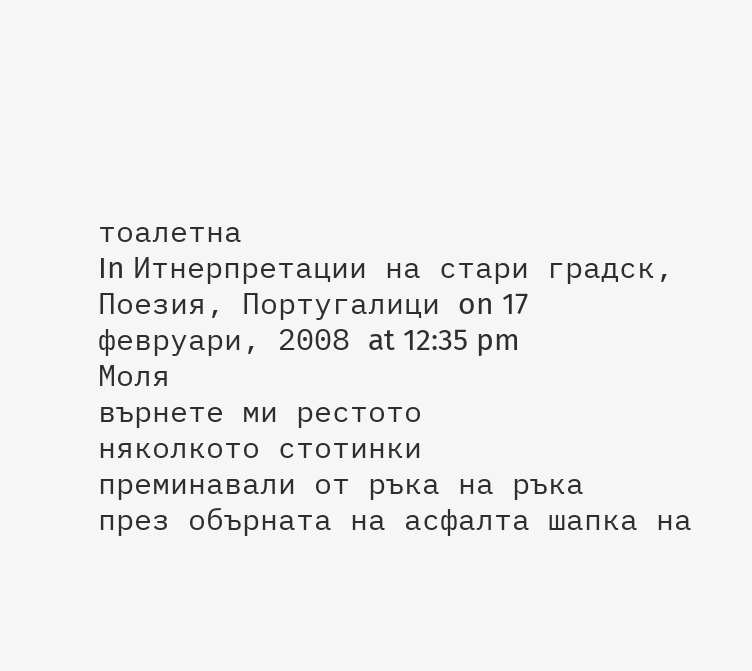тоалетна
In Итнерпретации на стари градск, Поезия, Португалици on 17 февруари, 2008 at 12:35 pm
Моля
върнете ми рестото
няколкото стотинки
преминавали от ръка на ръка
през обърната на асфалта шапка на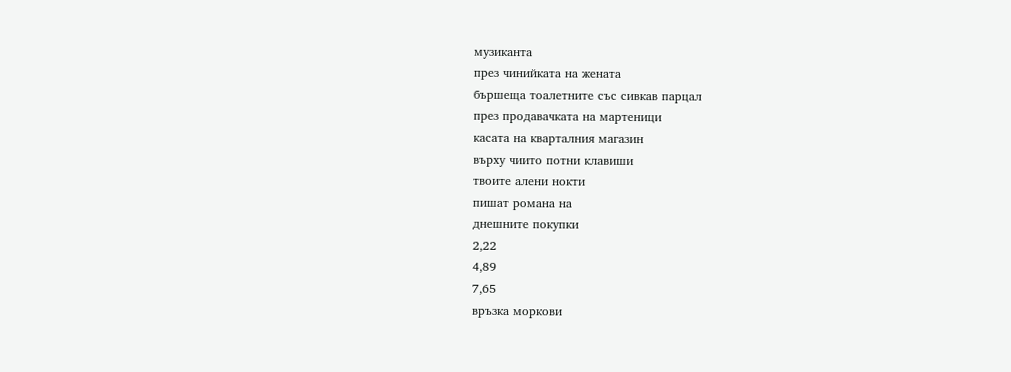музиканта
през чинийката на жената
бършеща тоалетните със сивкав парцал
през продавачката на мартеници
касата на кварталния магазин
върху чиито потни клавиши
твоите алени нокти
пишат романа на
днешните покупки
2,22
4,89
7,65
връзка моркови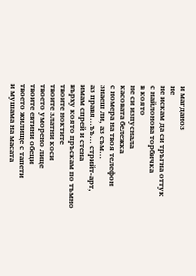и магданоз
не
не искам да си тръгна оттук
с найлонова торбичка
в която
не си изпуснала
касовата бележка
с номера на твоя телефон
знаеш ли, аз съм…
аз правя…ъъ… стрийт-арт,
имам спрей и стена
върху която пръскам по тъмно
твоите ноктите
твоите златни коси
твоето уморено лице
твоите евтини обеци
твоето жилище с тапети
и мушама на масата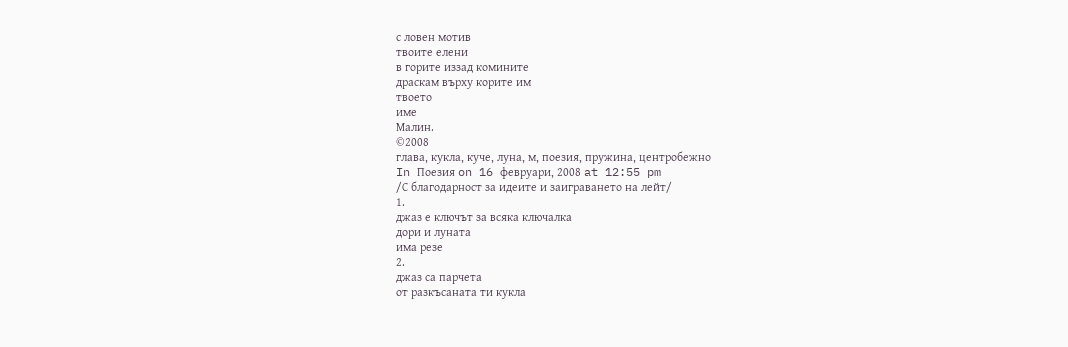с ловен мотив
твоите елени
в горите иззад комините
драскам върху корите им
твоето
име
Малин.
©2008
глава, кукла, куче, луна, м, поезия, пружина, центробежно
In Поезия on 16 февруари, 2008 at 12:55 pm
/С благодарност за идеите и заиграването на лейт/
1.
джаз е ключът за всяка ключалка
дори и луната
има резе
2.
джаз са парчета
от разкъсаната ти кукла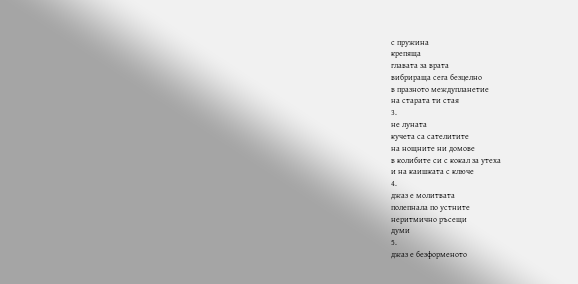с пружина
крепяща
главата за врата
вибрираща сега безцелно
в празното междупланетие
на старата ти стая
3.
не луната
кучета са сателитите
на нощните ни домове
в колибите си с кокал за утеха
и на каишката с ключе
4.
джаз е молитвата
полепнала по устните
неритмично ръсещи
думи
5.
джаз е безформеното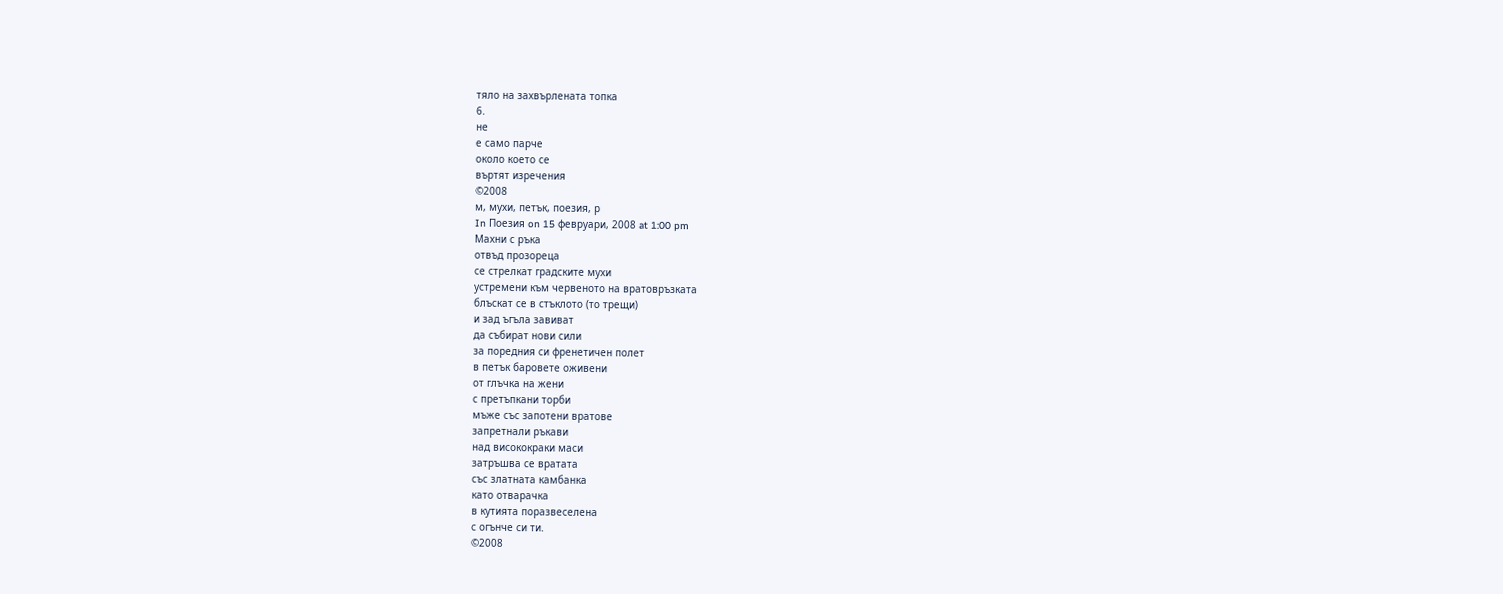тяло на захвърлената топка
6.
не
е само парче
около което се
въртят изречения
©2008
м, мухи, петък, поезия, р
In Поезия on 15 февруари, 2008 at 1:00 pm
Махни с ръка
отвъд прозореца
се стрелкат градските мухи
устремени към червеното на вратовръзката
блъскат се в стъклото (то трещи)
и зад ъгъла завиват
да събират нови сили
за поредния си френетичен полет
в петък баровете оживени
от глъчка на жени
с претъпкани торби
мъже със запотени вратове
запретнали ръкави
над висококраки маси
затръшва се вратата
със златната камбанка
като отварачка
в кутията поразвеселена
с огънче си ти.
©2008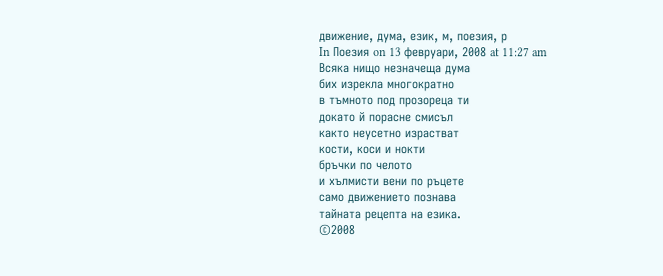движение, дума, език, м, поезия, р
In Поезия on 13 февруари, 2008 at 11:27 am
Всяка нищо незначеща дума
бих изрекла многократно
в тъмното под прозореца ти
докато й порасне смисъл
както неусетно израстват
кости, коси и нокти
бръчки по челото
и хълмисти вени по ръцете
само движението познава
тайната рецепта на езика.
©2008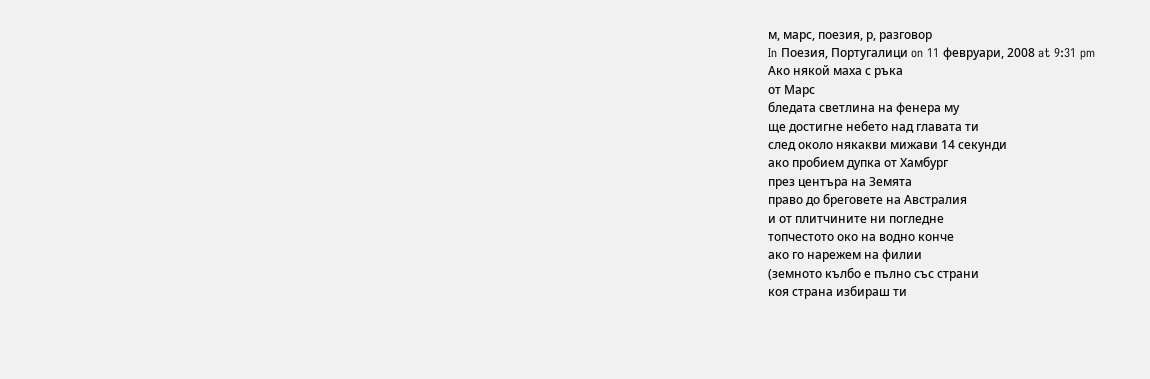м, марс, поезия, р, разговор
In Поезия, Португалици on 11 февруари, 2008 at 9:31 pm
Ако някой маха с ръка
от Марс
бледата светлина на фенера му
ще достигне небето над главата ти
след около някакви мижави 14 секунди
ако пробием дупка от Хамбург
през центъра на Земята
право до бреговете на Австралия
и от плитчините ни погледне
топчестото око на водно конче
ако го нарежем на филии
(земното кълбо е пълно със страни
коя страна избираш ти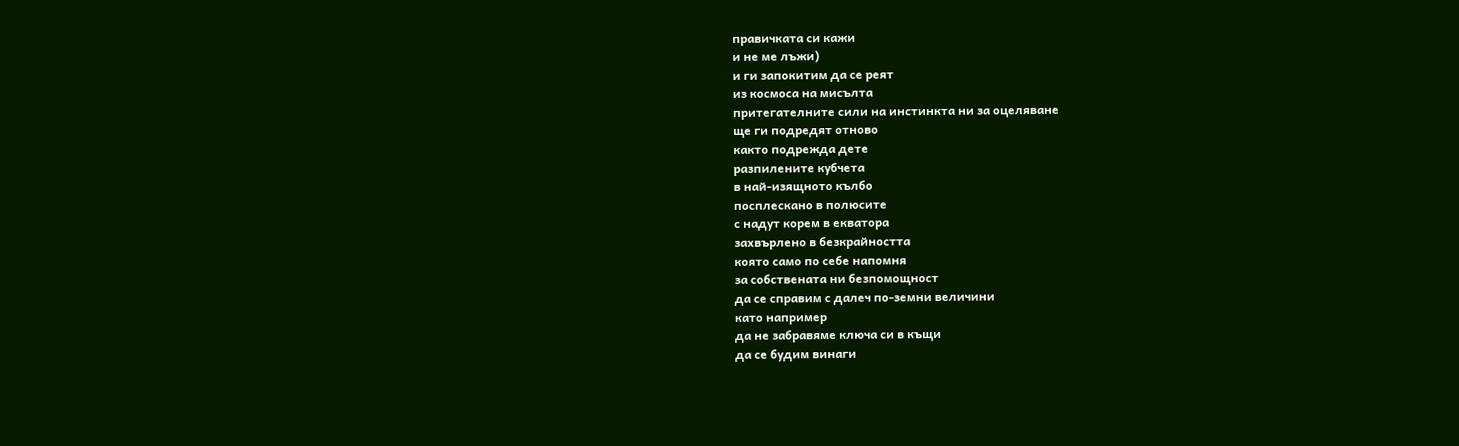правичката си кажи
и не ме лъжи)
и ги запокитим да се реят
из космоса на мисълта
притегателните сили на инстинкта ни за оцеляване
ще ги подредят отново
както подрежда дете
разпилените кубчета
в най-изящното кълбо
посплескано в полюсите
с надут корем в екватора
захвърлено в безкрайността
която само по себе напомня
за собствената ни безпомощност
да се справим с далеч по-земни величини
като например
да не забравяме ключа си в къщи
да се будим винаги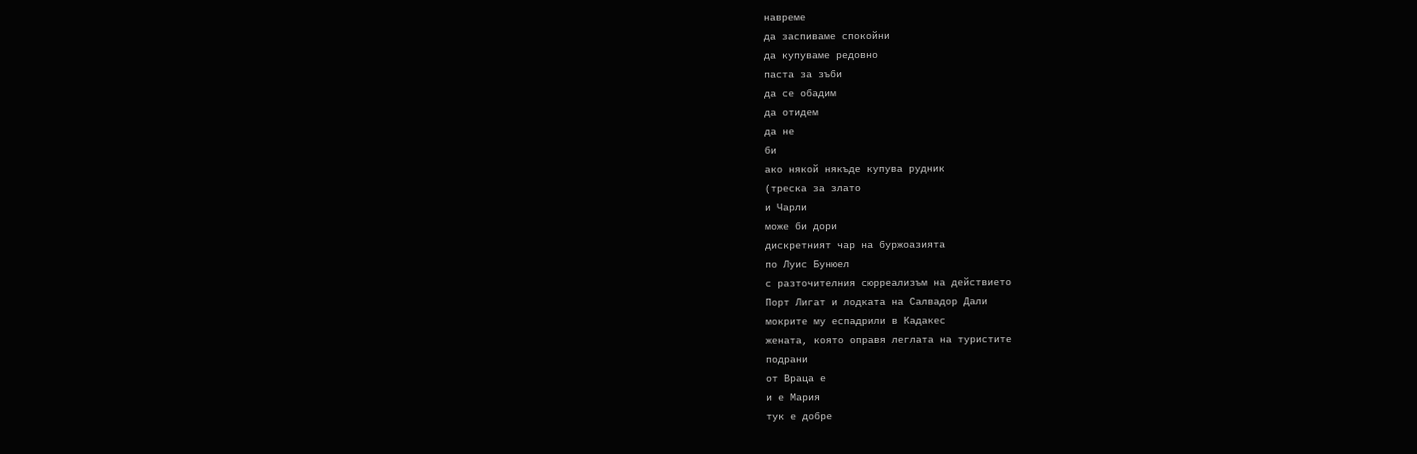навреме
да заспиваме спокойни
да купуваме редовно
паста за зъби
да се обадим
да отидем
да не
би
ако някой някъде купува рудник
(треска за злато
и Чарли
може би дори
дискретният чар на буржоазията
по Луис Бунюел
с разточителния сюрреализъм на действието
Порт Лигат и лодката на Салвадор Дали
мокрите му еспадрили в Кадакес
жената, която оправя леглата на туристите
подрани
от Враца е
и е Мария
тук е добре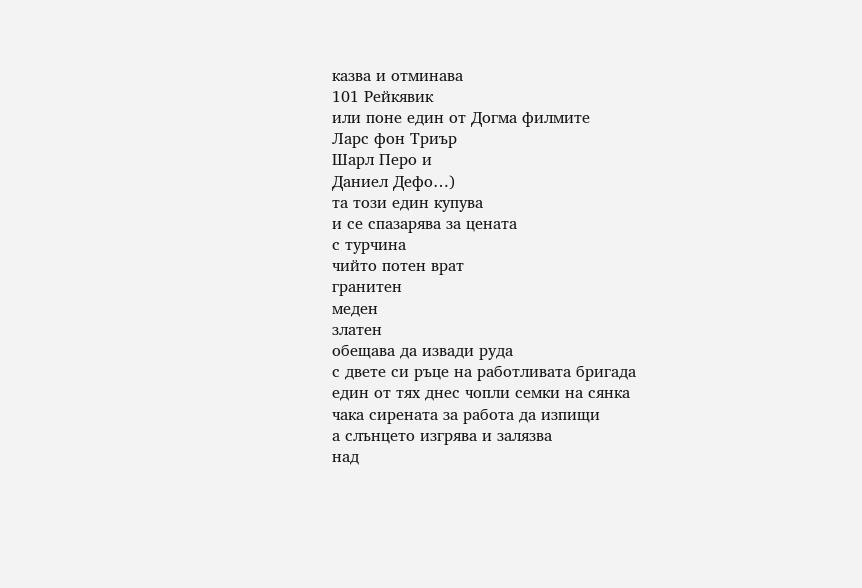казва и отминава
101 Рейкявик
или поне един от Догма филмите
Ларс фон Триър
Шарл Перо и
Даниел Дефо…)
та този един купува
и се спазарява за цената
с турчина
чийто потен врат
гранитен
меден
златен
обещава да извади руда
с двете си ръце на работливата бригада
един от тях днес чопли семки на сянка
чака сирената за работа да изпищи
а слънцето изгрява и залязва
над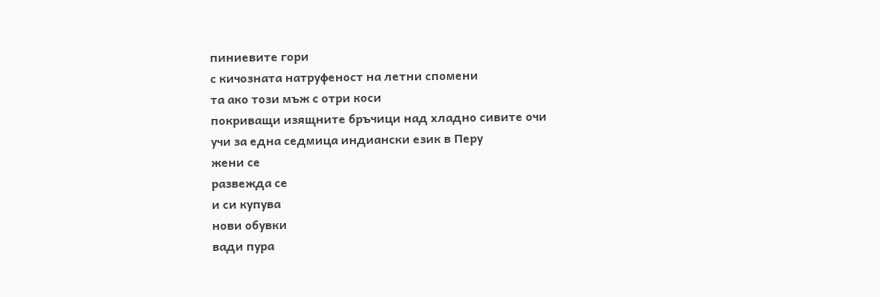пиниевите гори
с кичозната натруфеност на летни спомени
та ако този мъж с отри коси
покриващи изящните бръчици над хладно сивите очи
учи за една седмица индиански език в Перу
жени се
развежда се
и си купува
нови обувки
вади пура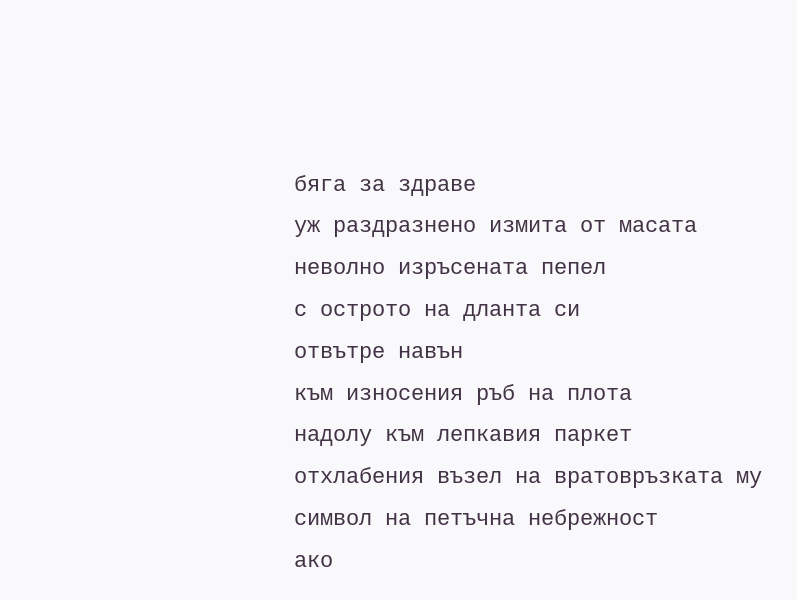бяга за здраве
уж раздразнено измита от масата
неволно изръсената пепел
с острото на дланта си
отвътре навън
към износения ръб на плота
надолу към лепкавия паркет
отхлабения възел на вратовръзката му
символ на петъчна небрежност
ако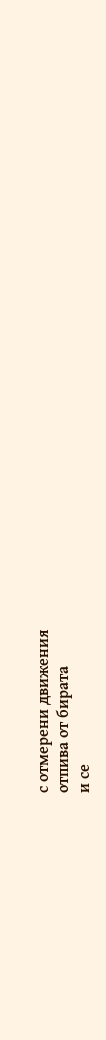с отмерени движения
отпива от бирата
и се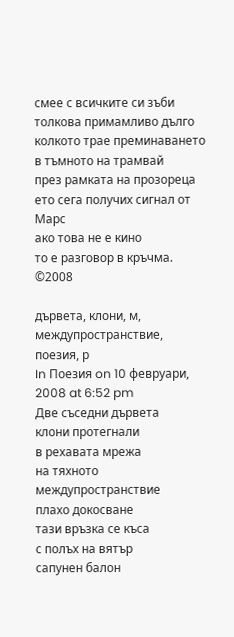смее с всичките си зъби толкова примамливо дълго
колкото трае преминаването в тъмното на трамвай
през рамката на прозореца
ето сега получих сигнал от Марс
ако това не е кино
то е разговор в кръчма.
©2008

дървета, клони, м, междупространствие, поезия, р
In Поезия on 10 февруари, 2008 at 6:52 pm
Две съседни дървета
клони протегнали
в рехавата мрежа
на тяхното междупространствие
плахо докосване
тази връзка се къса
с полъх на вятър
сапунен балон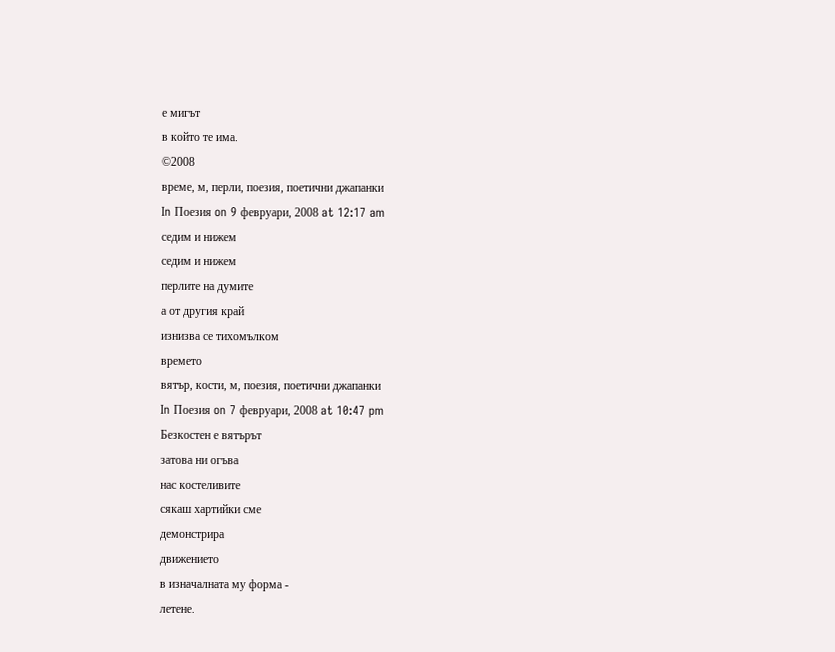е мигът
в който те има.
©2008
време, м, перли, поезия, поетични джапанки
In Поезия on 9 февруари, 2008 at 12:17 am
седим и нижем
седим и нижем
перлите на думите
а от другия край
изнизва се тихомълком
времето
вятър, кости, м, поезия, поетични джапанки
In Поезия on 7 февруари, 2008 at 10:47 pm
Безкостен е вятърът
затова ни огъва
нас костеливите
сякаш хартийки сме
демонстрира
движението
в изначалната му форма -
летене.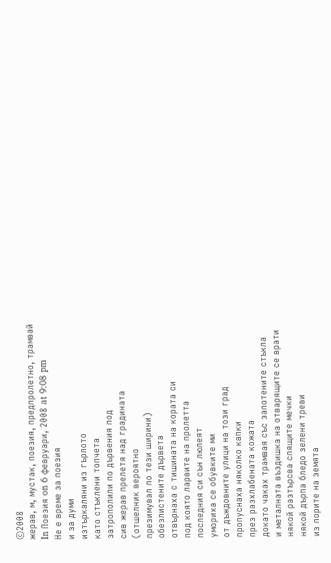©2008
жерав, м, мустак, поезия, предпролетно, трамвай
In Поезия on 6 февруари, 2008 at 9:08 pm
Не е време за поезия
и за думи
изтъркаляни из гърлото
като стъклени топчета
затрополили по дървения под
сив жерав прелетя над градината
(отшелник вероятно
презимувал по тези ширини)
обезлистените дървета
отвърнаха с тишината на кората си
под която ларвите на пролетта
последния си сън люлеят
умориха се обувките ми
от дъждовните улици на този град
пропуснаха няколко капки
през разхлабената кожата
докато чаках трамвая със запотените стъкла
и металната въздишка на отварящите се врати
някой разтърсва спящите мечки
някой дърпа бледо зелени треви
из порите на земята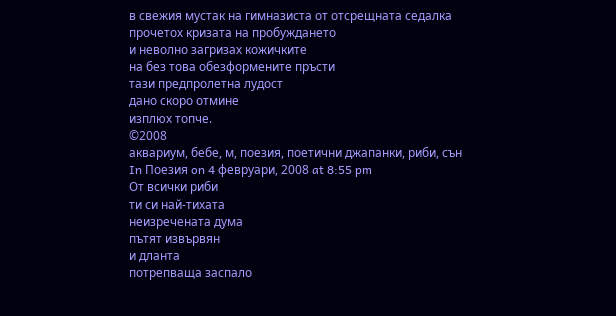в свежия мустак на гимназиста от отсрещната седалка
прочетох кризата на пробуждането
и неволно загризах кожичките
на без това обезформените пръсти
тази предпролетна лудост
дано скоро отмине
изплюх топче.
©2008
аквариум, бебе, м, поезия, поетични джапанки, риби, сън
In Поезия on 4 февруари, 2008 at 8:55 pm
От всички риби
ти си най-тихата
неизречената дума
пътят извървян
и дланта
потрепваща заспало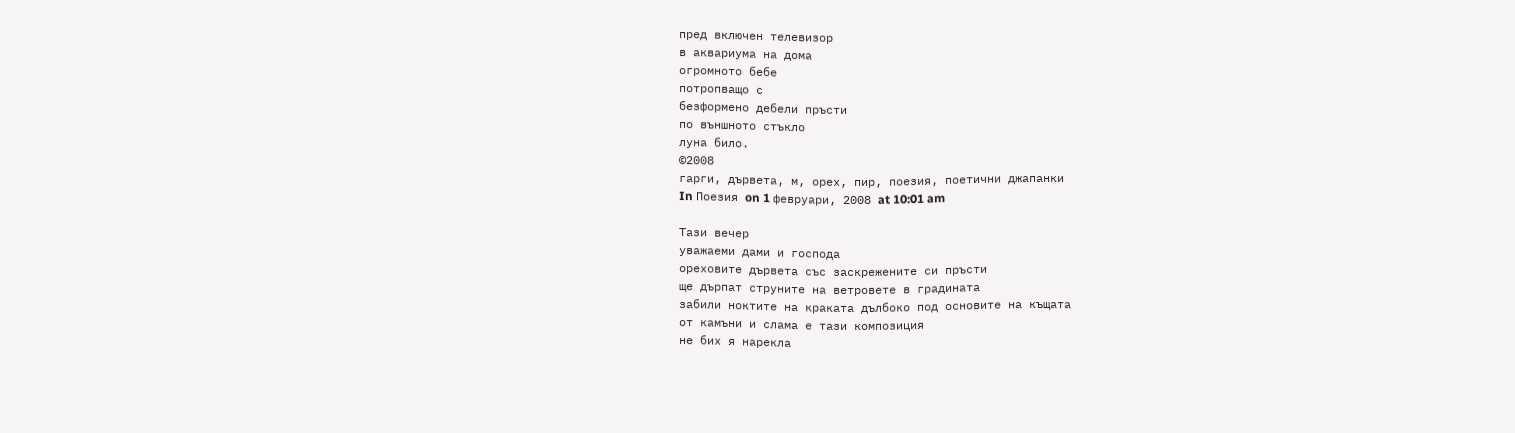пред включен телевизор
в аквариума на дома
огромното бебе
потропващо с
безформено дебели пръсти
по външното стъкло
луна било.
©2008
гарги, дървета, м, орех, пир, поезия, поетични джапанки
In Поезия on 1 февруари, 2008 at 10:01 am

Тази вечер
уважаеми дами и господа
ореховите дървета със заскрежените си пръсти
ще дърпат струните на ветровете в градината
забили ноктите на краката дълбоко под основите на къщата
от камъни и слама е тази композиция
не бих я нарекла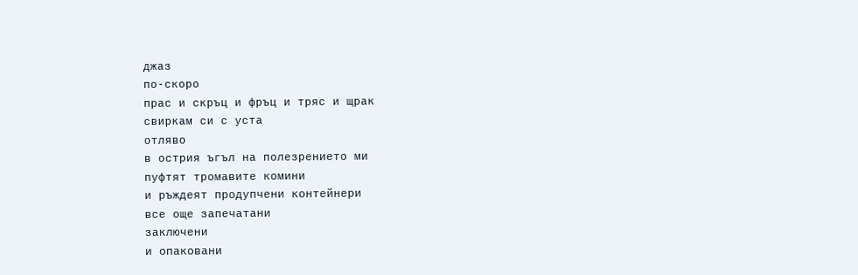джаз
по-скоро
прас и скръц и фръц и тряс и щрак
свиркам си с уста
отляво
в острия ъгъл на полезрението ми
пуфтят тромавите комини
и ръждеят продупчени контейнери
все още запечатани
заключени
и опаковани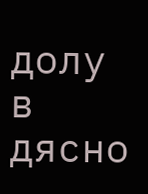долу в дясно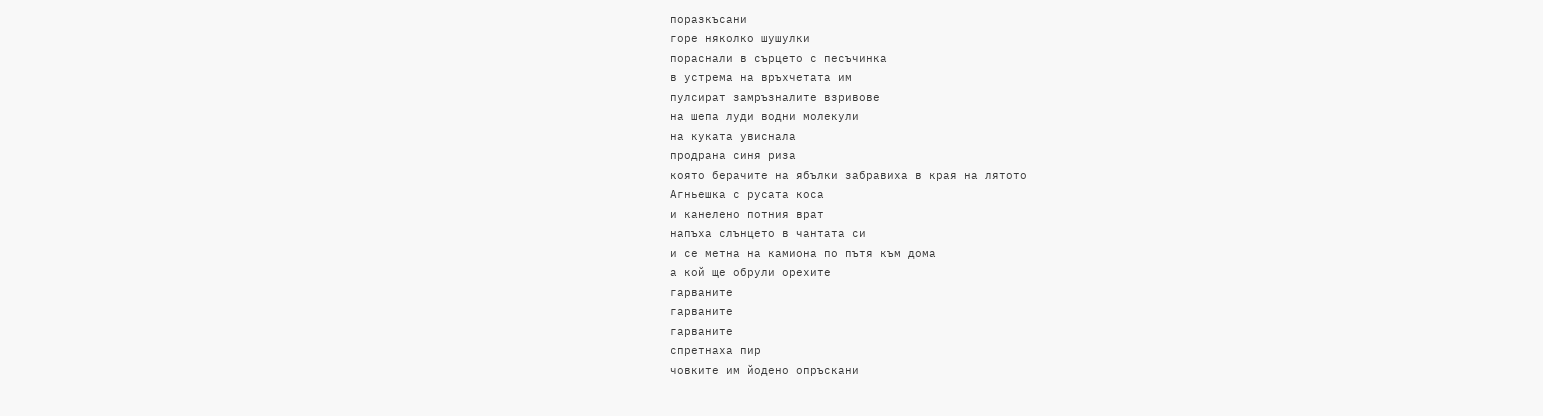поразкъсани
горе няколко шушулки
пораснали в сърцето с песъчинка
в устрема на връхчетата им
пулсират замръзналите взривове
на шепа луди водни молекули
на куката увиснала
продрана синя риза
която берачите на ябълки забравиха в края на лятото
Агньешка с русата коса
и канелено потния врат
напъха слънцето в чантата си
и се метна на камиона по пътя към дома
а кой ще обрули орехите
гарваните
гарваните
гарваните
спретнаха пир
човките им йодeно опръскани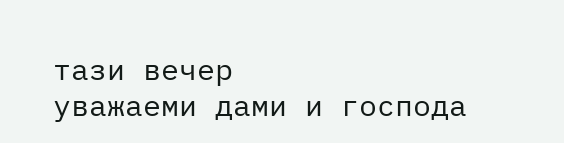тази вечер
уважаеми дами и господа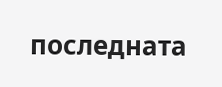последната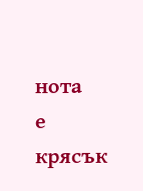нота
е крясък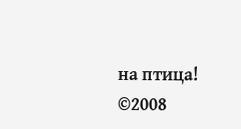на птица!
©2008